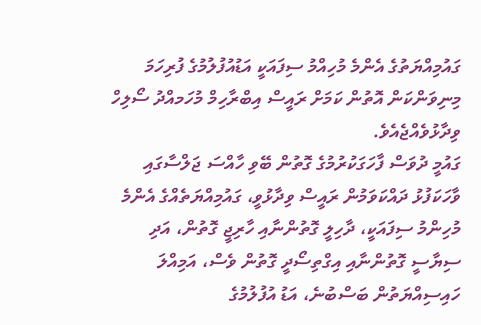ގައުމިއްޔަތުގެ އެންމެ މުހިއްމު ސިފައަކީ އަޑުއުފުލުމުގެ ފުރިހަމަ މިނިވަންކަން އޮތުން ކަމަށް ރައީސް އިބްރާހިމް މުހަމއްދު ސޯލިހް ވިދާޅުވެއްޖެއެވެ.
ގައުމީ ދުވަސް ފާހަގަކުރުމުގެ ގޮތުން ބޭވި ހާއްސަ ޖަލްސާގައި ވާހަކަފުޅު ދައްކަވަމުން ރައީސް ވިދާޅުވީ، ގައުމިއްޔަތެއްގެ އެންމެ މުހިންމު ސިފައަކީ، ދާހިލީ ގޮތުންނާއި ހާރިޖީ ގޮތުން، އަދި ސިޔާސީ ގޮތުންނާއި އިގްތިސޯދީ ގޮތުން ވެސް، އަމިއްލަ ހައިސިއްޔަތުން ބަސްބުނެ، އަޑު އުފުލުމުގެ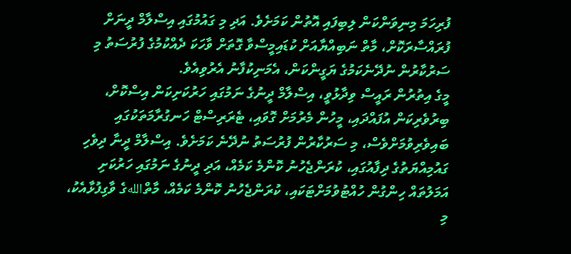ފުރިހަމަ މިނިވަންކަން ލިބިފައި އޮތުން ކަމަށެވެ. އަދި މި ގައުމުގައި އިސްލާމް ދީނަށް ފުރައްސާރަކޮށް، މާތް ނަބިއްޔާއަށް ކުޑައިމީސްވާ ގޮތަށް ވާހަކަ ދެއްކުމުގެ ފުރުސަތު މި ސަރުކާރުން ނުދޭނެކަމުގެ ޔަގީންކަން، އެމަނިކުފާނު އެރުވިއެވެ.
މީގެ އިތުރުން ރައީސް ވިދާޅުވީ، އިސްލާމް ދީނުގެ ނަމުގައި ހަރުކަށިކަން އިސްކޮށް، ބިރުވެރިކަން އުފައްދައި، މީހުން މެރުމަށް ގޮވައި، ޓެރަރިސްޓް ހަނގުރާމަތަކުގައި ބައިވެރިވުމަށްވެސް، މި ސަރުކާރުން ފުރުސަތު ނުދޭނެ ކަމަށެވެ. އިސްލާމް ދީނާ ދިވެހި ގައުމިއްޔަތުގެ ދިފާއުގައި، ކުރަންޖެހުނު ކޮންމެ ކަމެއް، އަދި ދީނުގެ ނަމުގައި ހަރުކަށި އަމަލުތައް ހިންގުން ހުއްޓުވުމަށްޓަކައި، ކުރަންޖެހުނު ކޮންމެ ކަމެއް، މާތްاللهގެ ވާގިފުޅާއެކު، މި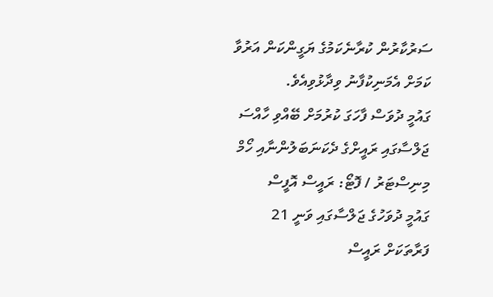ސަރުކާރުން ކުރާނެކަމުގެ ޔަގީންކަން އަރުވާ ކަމަށް އެމަނިކުފާނު ވިދާޅުވިއެވެ.
ގައުމީ ދުވަސް ފާހަގަ ކުރުމަށް ބޭއްވި ހާއްސަ ޖަލްސާގައި ރައީށްގެ ދެކަނަބަލުންނާއި ހޯމް މިނިސްޓަރު / ފޮޓޯ: ރައީސް އޮފީސް
ގައުމީ ދުވަހުގެ ޖަލްސާގައި ވަނީ 21 ފަރާތަކަށް ރައީސް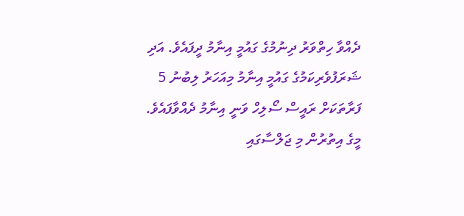ދެއްވާ ހިތްވަރު ދިނުމުގެ ގައުމީ އިނާމު ދީފައެވެ. އަދި ޝަރަފުވެރިކަމުގެ ގައުމީ އިނާމު މިއަހަރު ލިބުނު 5 ފަރާތަކަށް ރައީސް ސޯލިހް ވަނީ އިނާމު ދެއްވާފައެވެ.
މީގެ އިތުރުން މި ޖަލްސާގައި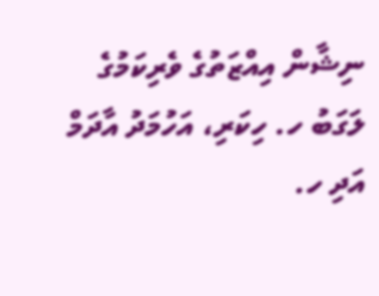ނިޝާން އިއްޒަތުގެ ވެރިކަމުގެ ލަގަބު ހ. ހިކަރި، އަހުމަދު އާދަމް އަދި ހ.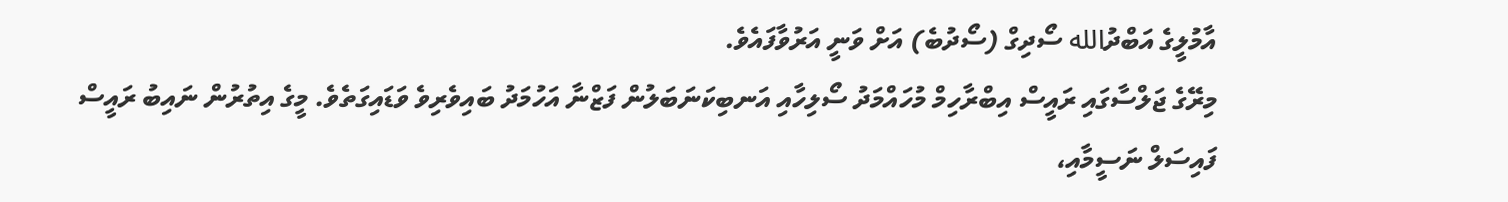އާމުލީގެ އަބްދުالله ސޯދިގް (ސޯދުބެ) އަށް ވަނީ އަރުވާފައެވެ.
މިރޭގެ ޖަލްސާގައި ރައީސް އިބްރާހިމް މުހައްމަދު ސޯލިހާއި އަނބިކަނަބަލުން ފަޒްނާ އަހުމަދު ބައިވެރިވެ ވަޑައިގަތެވެ. މީގެ އިތުރުން ނައިބު ރައީސް ފައިސަލް ނަސީމާއި،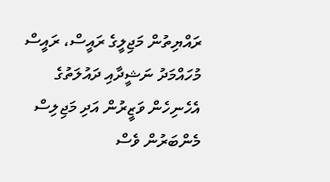ރައްޔިތުން މަޖިލީގެ ރައީސް، ރައީސް މުހައްމަދު ނަޝީދާއި ދައުލަތުގެ އެހެނިހެން ވަޒީރުން އަދި މަޖިލިސް މެންބަރުން ވެސް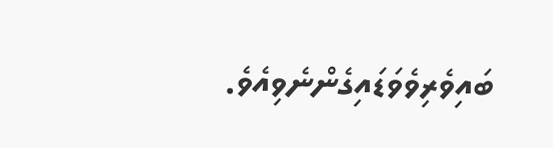ބައިވެރިވެވަޑައިގެންނެވިއެވެ.